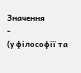Значення
-
(у філософії та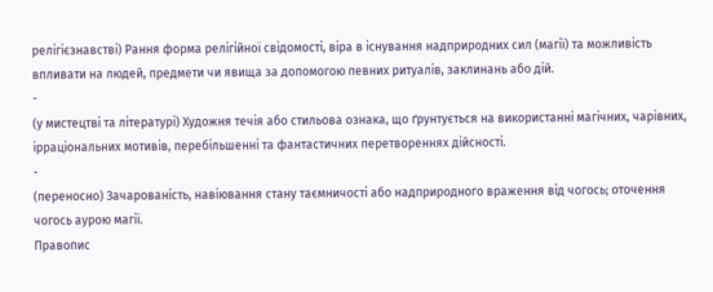релігієзнавстві) Рання форма релігійної свідомості, віра в існування надприродних сил (магії) та можливість впливати на людей, предмети чи явища за допомогою певних ритуалів, заклинань або дій.
-
(у мистецтві та літературі) Художня течія або стильова ознака, що ґрунтується на використанні магічних, чарівних, ірраціональних мотивів, перебільшенні та фантастичних перетвореннях дійсності.
-
(переносно) Зачарованість, навіювання стану таємничості або надприродного враження від чогось; оточення чогось аурою магії.
Правопис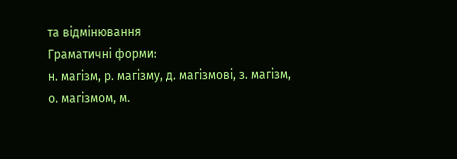та відмінювання
Граматичні форми:
н. магізм, р. магізму, д. магізмові, з. магізм, о. магізмом, м.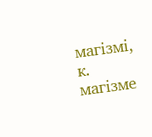магізмі, к. магізме